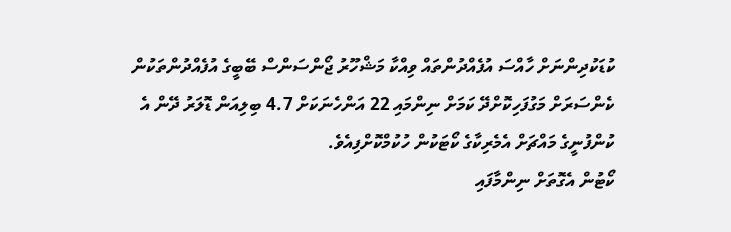ކުޑަކުދިންނަށް ހާއްސަ އުފެއްދުންތައް ވިއްކާ މަޝްހޫރު ޖޯންސަންސް ބޭބީގެ އުފެއްދުންތަކުން ކެންސަރަށް މަގުފަހިކޮށްދޭ ކަމަށް ނިންމައި 22 އަންހެނަކަށް 4.7 ބިލިއަން ޑޮލަރު ދޭން އެ ކުންފުނީގެ މައްޗަށް އެމެރިކާގެ ކޯޓަކުން ހުކުމްކޮށްފިއެވެ.
ކޯޓުން އެގޮތަށް ނިންމާފައި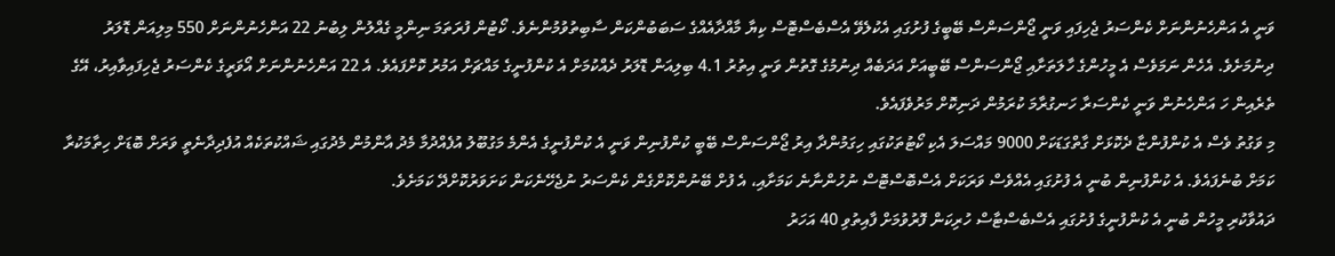ވަނީ އެ އަންހެނުންނަށް ކެންސަރު ޖެހިފައި ވަނީ ޖޯންސަންސް ބޭބީގެ ފުށުގައި އެކުލެވޭ އެސްބެސްޓޮސް ކިޔާ މާއްދާއެއްގެ ސަބަބުންކަން ސާބިތުވުމުންނެވެ. ކޯޓުން ފުރަތަމަ ނިންމީ ގެއްލުން ލިބުނު 22 އަންހެނުންނަށް 550 މިލިއަން ޑޮލަރު ދިނުމަށެވެ. އެހެން ނަމަވެސް އެ މީހުންގެ ހާލަތަށާއި ޖޯންސަންސް ބޭބީއަށް އަދަބެއް ދިނުމުގެ ގޮތުން ވަނީ އިތުރު 4.1 ބިލިއަން ޑޮލަރު ދެއްކުމަށް އެ ކުންފުނީގެ މައްޗަށް އަމުރު ކޮށްފައެވެ. އެ 22 އަންހެނުންނަށް އޯވަރީގެ ކެންސަރު ޖެހިފައިވާއިރު، އޭގެ ތެރެއިން ހަ އަންހެނުން ވަނީ ކެންސަރާ ހަނގުރާމަ ކުރަމުން ދަނިކޮށް މަރުވެފައެވެ.
މި ވަގުތު ވެސް އެ ކުންފުންޏާ ދެކޮޅަށް ގާތްގަޑަކަށް 9000 މައްސަލަ އެކި ކޯޓުތަކުގައި ހިގަމުންދާ އިރު ޖޯންސަންސް ބޭބީ ކުންފުނިން ވަނީ އެ ކުންފުނީގެ އެންމެ މަގުބޫލު އުފެއްދުމާ މެދު އާންމުން މެދުގައި ޝައްކުތަކެއް އުފެދިދާނެތީ ވަރަށް ބޮޑަށް ހިތާމަކުރާ ކަމަށް ބުނެފައެވެ. އެ ކުންފުނިން ބުނީ އެ ފުށުގައި އެއްވެސް ވަރަކަށް އެސްބޮސްޓޮސް ނުހުންނާނެ ކަމަށާއި، އެ ފުށް ބޭނުންކޮށްގެން ކެންސަރު ނުޖެހޭނެކަން ކަށަވަރުކޮށްދޭ ކަމަށެވެ.
ދައުވާކުރި މީހުން ބުނީ އެ ކުންފުނީގެ ފުށުގައި އެސްބެސްޓާސް ހުރިކަން ފޮރުވުމަށް ފާއިތުވި 40 އަހަރު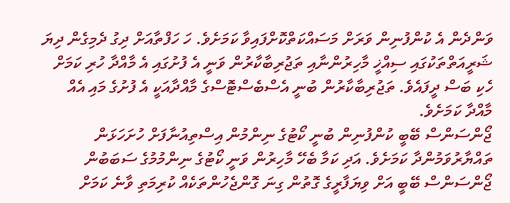ވަންދެން އެ ކުންފުނިން ވަރަށް މަސައްކަތްކޮށްފައިވާ ކަމަށެވެ. ހަ ހަފްތާއަށް ދިގު ދެމިގެން ދިޔަ ޝަރީއަތްތަކުގައި ސިއްޚީ މާހިރުންނާއި ތަޖުރިބާކާރުން ވަނީ އެ ފުށުގައި އެ މާއްދާ ހުރި ކަމަށް ހެކި ބަސް ދީފައެވެ. ތަޖުރިބާކާރުން ބުނީ އެސްބެސްޓޮސްގެ މާއްދާއަކީ އެ ފުށުގެ މައި އެއް މާއްދާ ކަމަށެވެ.
ޖޯންސަންސް ބޭބީ ކުންފުނިން ބުނީ ކޯޓުގެ ނިންމުން އިސްތިއުނާފަށް ހުށަހަޅަން ތައްޔާރުވަމުންދާ ކަމަށެވެ. އަދި ކަމާ ބެހޭ މާހިރުން ވަނީ ކޯޓުގެ ނިންމުމުގެ ސަބަބުން ޖޯންސަންސް ބޭބީ އަށް ވިޔަފާރީގެ ގޮތުން ގިނަ ގޮންޖެހުންތަކެއް ކުރިމަތި ވާނެ ކަމަށް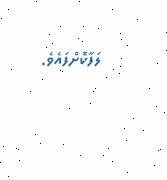ލަފާކޮށްފައެވެ.